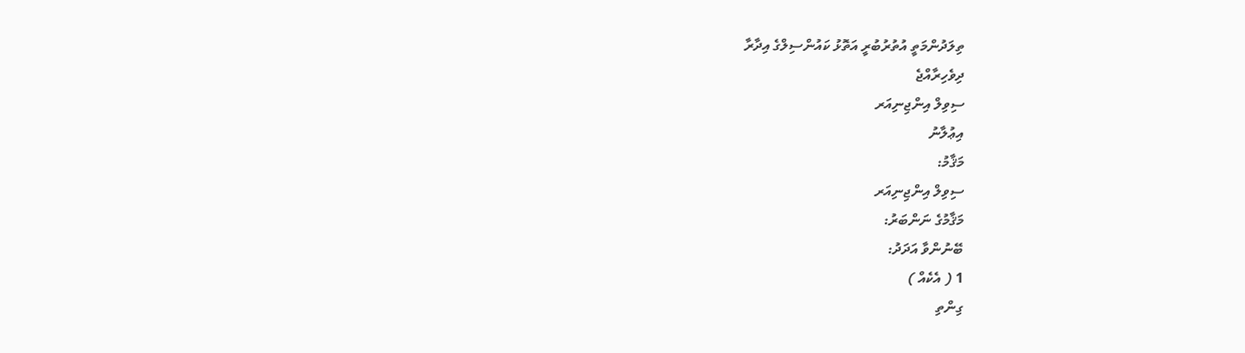ތިލަދުންމަތީ އުތުރުބުރީ އަތޮޅު ކައުންސިލްގެ އިދާރާ
ދިވެހިރާއްޖެ
ސިވިލް އިންޖިނިއަރ
އިޢުލާނު
މަޤާމު:
ސިވިލް އިންޖިނިއަރ
މަޤާމުގެ ނަންބަރު:
ބޭނުންވާ އަދަދު:
1 ( އެކެއް )
ގިންތި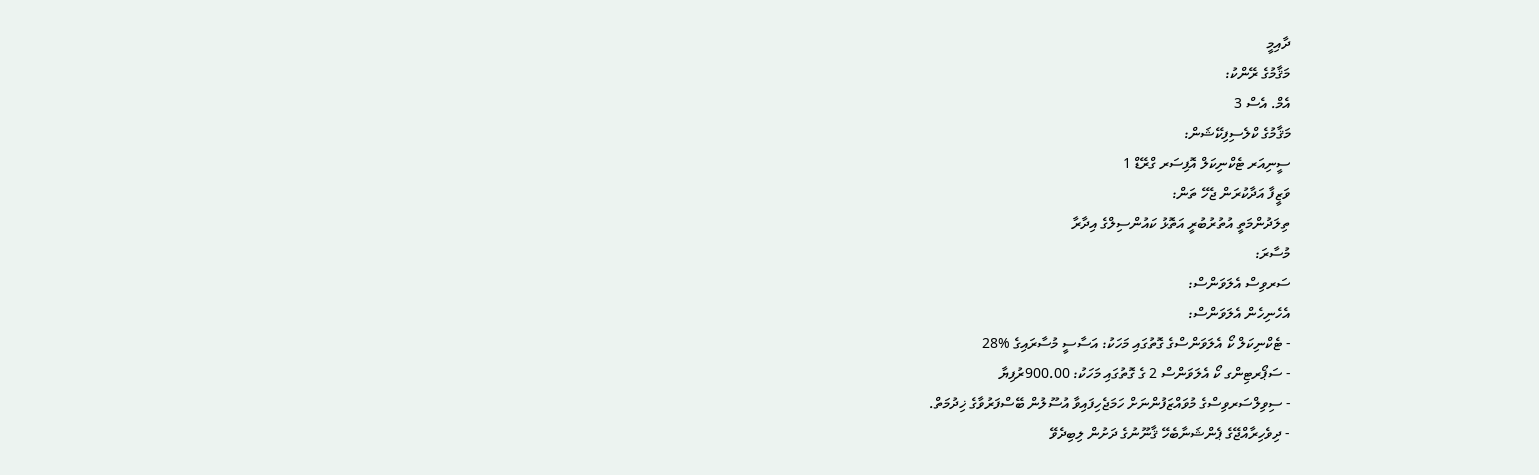ދާއިމީ
މަޤާމުގެ ރޭންކު:
އެމް. އެސް 3
މަޤާމުގެ ކްލެސިފިކޭޝަން:
ސީނިއަރ ޓެކްނިކަލް އޮފިސަރ ގްރޭޑް 1
ވަޒީފާ އަދާކުރަން ޖެހޭ ތަން:
ތިލަދުންމަތީ އުތުރުބުރީ އަތޮޅު ކައުންސިލްގެ އިދާރާ
މުސާރަ:
ސަރވިސް އެލަވަންސް:
އެހެނިހެން އެލަވަންސް:
- ޓެކްނިކަލް ކޯ އެލަވަންސްގެ ގޮތުގައި މަހަކު: އަސާސީ މުސާރައިގެ %28
- ސަޕޯރޓިންގ ކޯ އެލަވަންސް 2 ގެ ގޮތުގައި މަހަކު: 900.00ރުފިޔާ
- ސިވިލްސަރވިސްގެ މުވައްޒަފުންނަށް ހަމަޖެހިފައިވާ އުސޫލުން ބޭސްފަރުވާގެ ޚިދުމަތް.
- ދިވެހިރާއްޖޭގެ ޕެންޝަނާބެހޭ ޤާނޫނުގެ ދަށުން ލިބިދެވޭ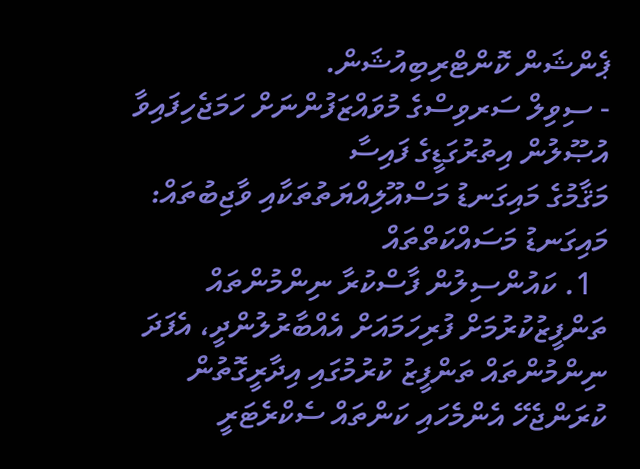ޕެންޝަން ކޮންޓްރިބިއުޝަން.
- ސިވިލް ސަރވިސްގެ މުވައްޒަފުންނަށް ހަމަޖެހިފައިވާ އުޞޫލުން އިތުރުގަޑީގެ ފައިސާ
މަޤާމުގެ މައިގަނޑު މަސްއޫލިއްޔަތުތަކާއި ވާޖިބުތައް:
މައިގަނޑު މަސައްކަތްތައް
  1. ކައުންސިލުން ފާސްކުރާ ނިންމުންތައް ތަންފީޒުކުރުމަށް ފުރިހަމައަށް އެއްބާރުލުންދީ، އެފަދަ ނިންމުންތައް ތަންފީޒު ކުރުމުގައި އިދާރީގޮތުން ކުރަންޖެހޭ އެންމެހައި ކަންތައް ސެކްރެޓަރީ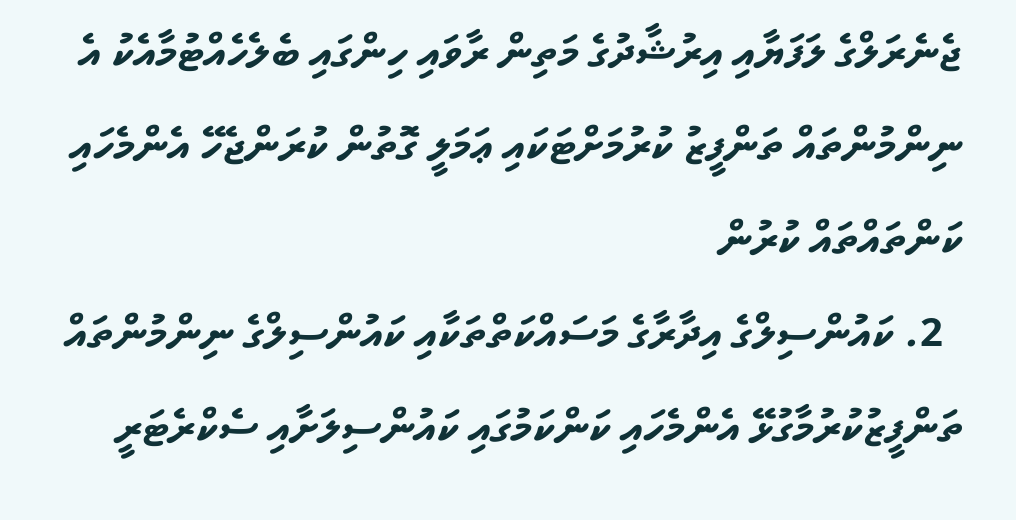ޖެނެރަލްގެ ލަފަޔާއި އިރުޝާދުގެ މަތިން ރާވައި ހިންގައި ބެލެހެއްޓުމާއެކު އެ ނިންމުންތައް ތަންފީޒު ކުރުމަށްޓަކައި ޢަމަލީ ގޮތުން ކުރަންޖެހޭ އެންމެހައި ކަންތައްތައް ކުރުން
  2. ކައުންސިލްގެ އިދާރާގެ މަސައްކަތްތަކާއި ކައުންސިލްގެ ނިންމުންތައް ތަންފީޒުކުރުމާގުޅޭ އެންމެހައި ކަންކަމުގައި ކައުންސިލަށާއި ސެކްރެޓަރީ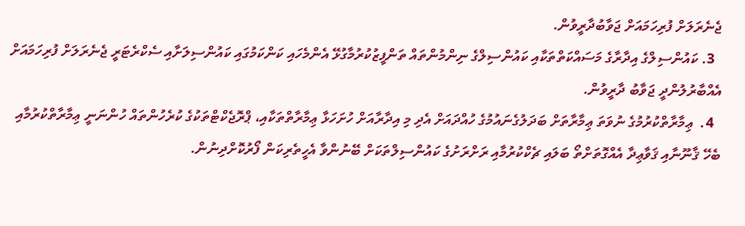ޖެނެރަލަށް ފުރިހަމައަށް ޖަވާބުދާރީވުން.
  3. ކައުންސިލްގެ އިދާރާގެ މަސައްކަތްތަކާއި ކައުންސިލްގެ ނިންމުންތައް ތަންފީޒުކުރުމާގުޅޭ އެންމެހައި ކަންކަމުގައި ކައުންސިލަށާއި ސެކްރެޓަރީ ޖެނެރަލަށް ފުރިހަމައަށް އެއްބާރުލުންދީ ޖަވާބު ދާރީވުން.
  4.  ޢިމާރާތްކުރުމުގެ ނުވަތަ ޢިމާރާތަށް ބަދަލުގެނައުމުގެ ހުއްދައަށް އެދި މި އިދާރާއަށް ހުށަހަޅާ ޢިމާރާތްތަކާއި، ޕްރޮޖެކްޓްތަކުގެ ކުރެހުންތައް ހުންނަނީ ޢިމާރާތްކުރުމާއި ބެހޭ ޤާނޫނާއި ޤަވާޢިދާ އެއްގޮތަށްތޯ ބަލައި ޗެކްކުރުމާއި ރަށްރަށުގެ ކައުންސިލްތަކަށް ބޭނުންވާ އެހީތެރިކަން ފޯރުކޮށްދިނުން.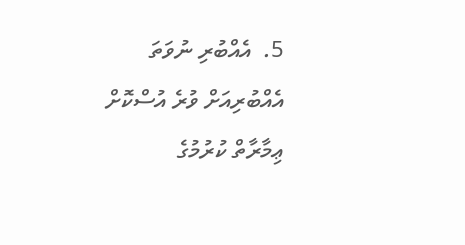5.  އެއްބުރި ނުވަތަ އެއްބުރިއަށް ވުރެ އުސްކޮށް ޢިމާރާތް ކުރުމުގެ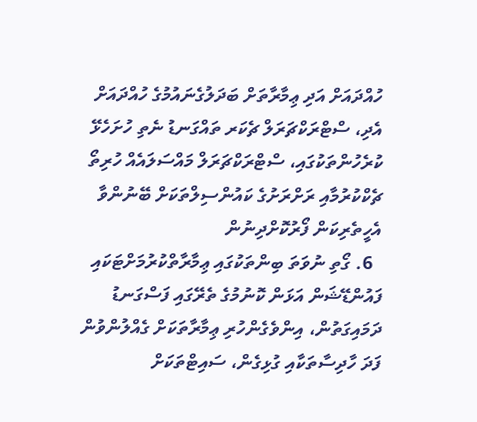ހުއްދައަށް އަދި ޢިމާރާތަށް ބަދަލުގެނައުމުގެ ހުއްދައަށް އެދި، ސްޓްރަކްޗަރަލް ޗެކަރ ތައްގަނޑު ނެތި ހުށަހެޅޭ ކުރެހުންތަކުގައި، ސްޓްރަކްޗަރަލް މައްސަލައެއް ހުރިތޯ ޗެކްކުރުމާއި ރަށްރަށުގެ ކައުންސިލްތަކަށް ބޭނުންވާ އެހީތެރިކަން ފޯރުކޮށްދިނުން
  6. ގޯތި ނުވަތަ ބިންތަކުގައި ޢިމާރާތްކުރުމަށްޓަކައި ފައުންޑޭޝަން އަޅަން ކޮނުމުގެ ތެރޭގައި ފަސްގަނޑު ދަމައިގަތުން، އިންވެގެންހުރި ޢިމާރާތަކަށް ގެއްލުންވުން ފަދަ ހާދިސާތަކާއި ގުޅިގެން، ސައިޓްތަކަށް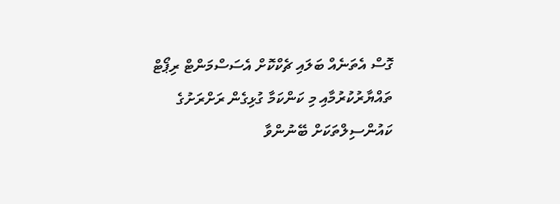ގޮސް އެތަނެއް ބަލައި ޗެކްކޮށް އެސަސްމަންޓް ރިޕޯޓް ތައްޔާރުކުރުމާއި މި ކަންކަމާ ގުޅިގެން ރަށްރަށުގެ ކައުންސިލްތަކަށް ބޭނުންވާ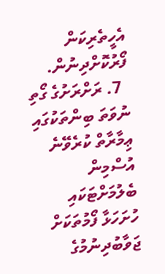އެހީތެރިކަން ފޯރުކޮށްދިނުން.
  7. ރަށްރަށުގެ ގޯތި ނުވަތަ ބިންތަކުގައި ޢިމާރާތް ކުރެވޭނެ އުސްމިން ބެލުމަށްޓަކައި ހުށަހަޅާ ފޯމުތަކަށް ޖަވާބުދިނުމުގެ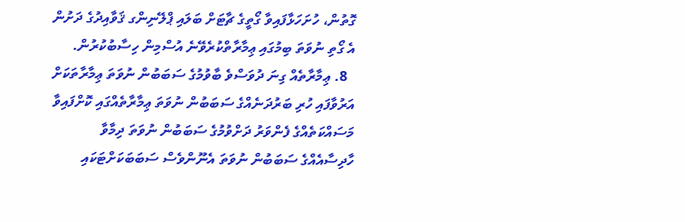ގޮތުން، ހުށަހަޅާފައިވާ ގޯތީގެ ޗާޓަށް ބަލައި ޕްލޭނިންގ ޤަވާއިދުގެ ދަށުން އެ ގޯތި ނުވަތަ ބިމުގައި ޢިމާރާތްކުރެވޭނެ އުސްމިން ހިސާބުކުރުން.
  8. ޢިމާރާތެއް ގިނަ ދުވަސްވެ ބާވުމުގެ ސަބަބުން ނުވަތަ ޢިމާރާތަކަށް އަރުވާފައި ހުރި ބަރުދަނެއްގެ ސަބަބުން ނުވަތަ ޢިމާރާތެއްގައި ކޮށްފައިވާ މަސައްކަތެއްގެ ފެންވަރު ދަށްވުމުގެ ސަބަބުން ނުވަތަ ދިމާވާ ހާދިސާއެއްގެ ސަބަބުން ނުވަތަ އެނޫންވެސް ސަބަބަކަށްޓަކައި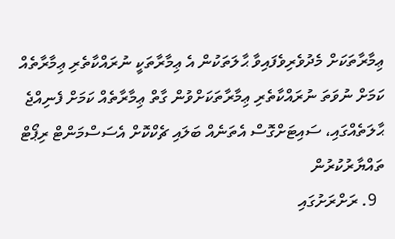ޢިމާރާތަކަށް މެދުވެރިވެފައިވާ ޙާލަތަކުން އެ ޢިމާރާތަކީ ނުރައްކާތެރި ޢިމާރާތެއް ކަމަށް ނުވަތަ ނުރައްކާތެރި ޢިމާރާތަކަށްވުން ގާތް ޢިމާރާތެއް ކަމަށް ފެނިއްޖެ ޙާލަތެއްގައި، ސައިޓަށްގޮސް އެތަނެއް ބަލައި ޗެކްކޮށް އެސަސްމަންޓް ރިޕޯޓް ތައްޔާރުކުރުން
  9. ރަށްރަށުގައި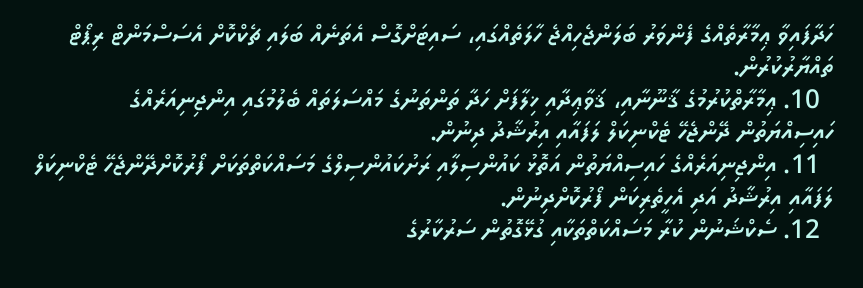ހަދާފައިވާ ޢިމާރާތެއްގެ ފެންވަރު ބަލަންޖެހިއްޖެ ހާލަތެއްގައި، ސައިޓަށްގޮސް އެތަނެއް ބަލައި ޗެކްކޮށް އެސަސްމަންޓް ރިޕޯޓް ތައްޔާރުކުރުން.
  10. ޢިމާރާތްކުރުމުގެ ޤާނޫނާއި، ޤަވާޢިދާއި ޚިލާފަށް ހަދާ ތަންތަނުގެ މައްސަލަތައް ބެލުމުގައި އިންޖިނިއަރެއްގެ ހައިސިއްޔަތުން ދޭންޖެހޭ ޓެކްނިކަލް ލަފައާއި އިރުޝާދު ދިނުން.
  11. އިންޖިނިއަރެއްގެ ހައިސިއްޔަތުން އަތޮޅު ކައުންސިލާއި ރަށުކައުންސިލްގެ މަސައްކަތްތަކަށް ފޯރުކޮށްދޭންޖެހޭ ޓެކްނިކަލް ލަފައާއި އިރުޝާދު އަދި އެހީތެރިކަން ފޯރުކޮށްދިނުން.
  12. ސެކްޝަނުން ކުރާ މަސައްކަތްތަކާއި ގުޅޭގޮތުން ސަރުކާރުގެ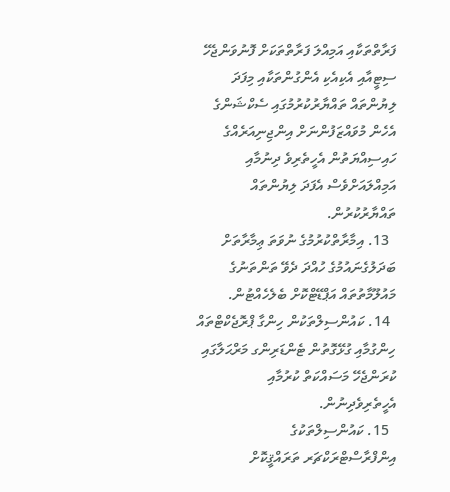ފަރާތްތަކާއި އަމިއްލަ ފަރާތްތަކަށް ފޮނުވަންޖެހޭ ސިޓީއާއި އެކިއެކި އެންގުންތަކާއި މިފަދަ ލިޔުންތައް ތައްޔާރުކުރުމުގައި ސެކްޝަންގެ އެހެން މުވައްޒަފުންނަށް އިންޖިނިއަރެއްގެ ހައިސިއްޔަތުން އެހީތެރިވެ ދިނުމާއި އަމިއްލައަށްވެސް އެފަދަ ލިޔުންތައް ތައްޔާރުކުރުން.
  13. އިމާރާތްކުރުމުގެ ނުވަތަ ޢިމާރާތަށް ބަދަލުގެނައުމުގެ ހުއްދަ ދެވޭ ތަންތަނުގެ މައުލޫމާތުތައް އަޕްޑޭޓްކޮށް ބެލެހެއްޓުން.
  14. ކައުންސިލްތަކުން ހިންގާ ޕްރޮޖެކްޓްތައް ހިންގުމާއި ގުޅޭގޮތުން ޓެންޑަރިންގ މަރްޙަލާގައި ކުރަންޖެހޭ މަސައްކަތް ކުރުމާއި އެހީތެރިވެދިނުން.
  15. ކައުންސިލްތަކުގެ އިންފްރާސްޓްރަކްޗަރ ތަރައްޤީކޮށް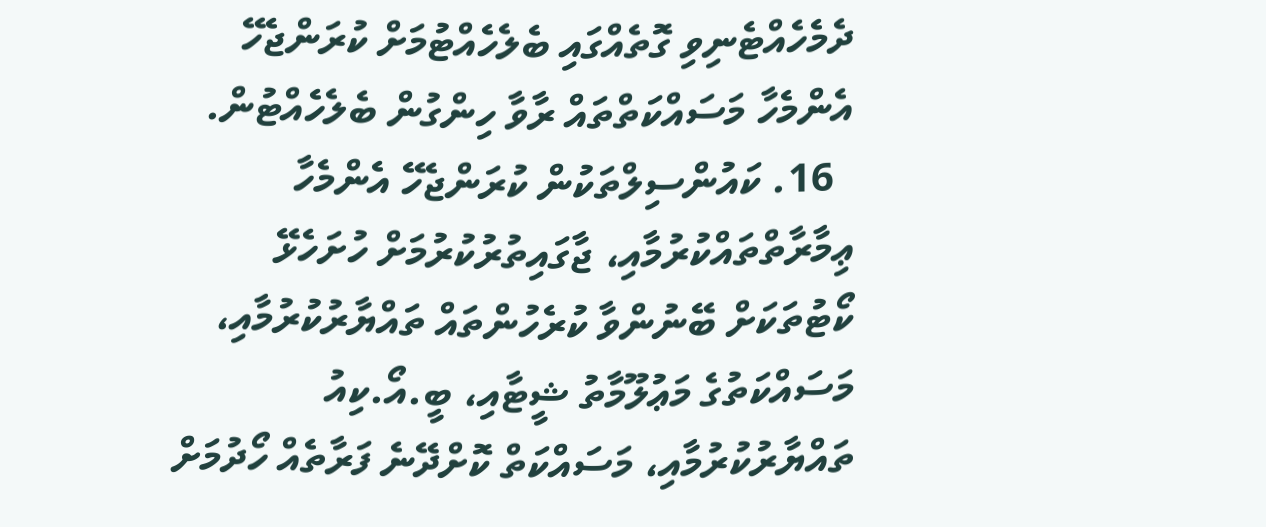ދެމެހެއްޓެނިވި ގޮތެއްގައި ބެލެހެއްޓުމަށް ކުރަންޖެހޭ އެންމެހާ މަސައްކަތްތައް ރާވާ ހިންގުން ބެލެހެއްޓުން.
  16. ކައުންސިލްތަކުން ކުރަންޖެހޭ އެންމެހާ ޢިމާރާތްތައްކުރުމާއި، ޖާގައިތުރުކުރުމަށް ހުށަހެޅޭ ކޯޓުތަކަށް ބޭނުންވާ ކުރެހުންތައް ތައްޔާރުކުރުމާއި، މަސައްކަތުގެ މަޢުލޫމާތު ޝީޓާއި، ބީ.އޯ.ކިއު ތައްޔާރުކުރުމާއި، މަސައްކަތް ކޮށްދޭނެ ފަރާތެއް ހޯދުމަށް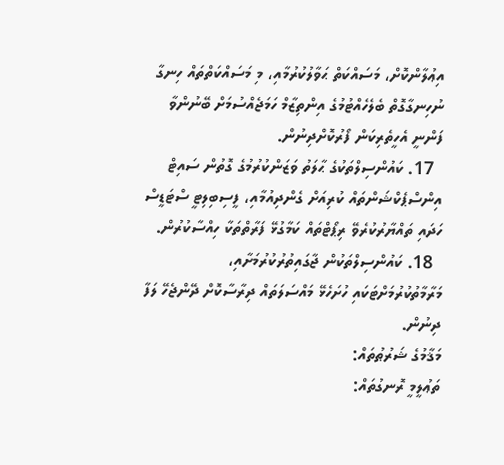އިޢުލާންކޮށް، މަސައްކަތް ޙަވާލުކުރުމާއި، މި މަސައްކަތްތައް ހިނގާ ނުހިނގާގޮތް ބެލެހެއްޓުމުގެ އިންތިޒާމް ހަމަޖެއްސުމަށް ބޭނުންވާ ފަންނީ އެހީތެރިކަން ފޯރުކޮށްދިނުން.
  17. ކައުންސިލްތަކުގެ ޙާލަތު ވަޒަންކުރުމުގެ ގޮތުން ސައިޓް އިންސްޕެކްޝަންތައް ކުރިއަށް ގެންދިއުމާއި، ފީސިބިލިޓީ ސްޓަޑީސް ހަދައި ތައްޔާރުކުރެވޭ ރިޕޯޓްތައް ކަމާގުޅޭ ފަރާތްތަކާ ހިއްސާކުރުން.
  18. ކައުންސިލްތަކުން ޖާގައިތުރުކުރުމަށާއި، މަރާމާތުކުރުމަށްޓަކައި ހުށަހެޅޭ މައްސަލަތައް ދިރާސާކޮށް ދޭންޖެހޭ ލަފާ ދިނުން.
މަޤާމުގެ ޝަރުޠުތައް:
ތަޢުލީމީ ރޮނގުތައް: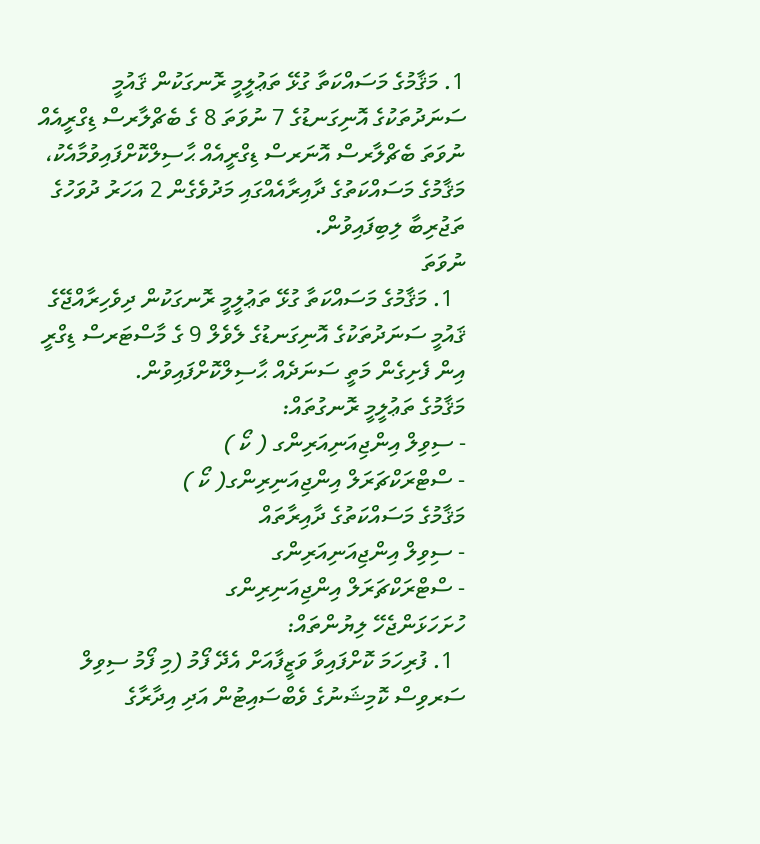1. މަޤާމުގެ މަސައްކަތާ ގުޅޭ ތަޢުލީމީ ރޮނގަކުން ޤައުމީ ސަނަދުތަކުގެ އޮނިގަނޑުގެ 7 ނުވަތަ 8 ގެ ބެޗްލާރސް ޑިގްރީއެއް ނުވަތަ ބެޗްލާރސް އޮނަރސް ޑިގްރީއެއް ޙާސިލްކޮށްފައިވުމާއެކު، މަޤާމުގެ މަސައްކަތުގެ ދާއިރާއެއްގައި މަދުވެގެން 2 އަހަރު ދުވަހުގެ ތަޖުރިބާ ލިބިފައިވުން.
ނުވަތަ
  1. މަޤާމުގެ މަސައްކަތާ ގުޅޭ ތަޢުލީމީ ރޮނގަކުން ދިވެހިރާއްޖޭގެ ޤައުމީ ސަނަދުތަކުގެ އޮނިގަނޑުގެ ލެވެލް 9 ގެ މާސްޓަރސް ޑިގްރީ އިން ފެށިގެން މަތީ ސަނަދެއް ޙާސިލްކޮށްފައިވުން.
މަޤާމުގެ ތަޢުލީމީ ރޮނގުތައް:
- ސިވިލް އިންޖިއަނިއަރިންގ ( ކޯ )
- ސްޓްރަކްޗަރަލް އިންޖިއަނިރިންގ( ކޯ )
މަޤާމުގެ މަސައްކަތުގެ ދާއިރާތައް
- ސިވިލް އިންޖިއަނިއަރިންގ
- ސްޓްރަކްޗަރަލް އިންޖިއަނިރިންގ
ހުށަހަޅަންޖެހޭ ލިޔުންތައް:
  1. ފުރިހަމަ ކޮށްފައިވާ ވަޒީފާއަށް އެދޭ ފޯމު (މި ފޯމު ސިވިލް ސަރވިސް ކޮމިޝަނުގެ ވެބްސައިޓުން އަދި އިދާރާގެ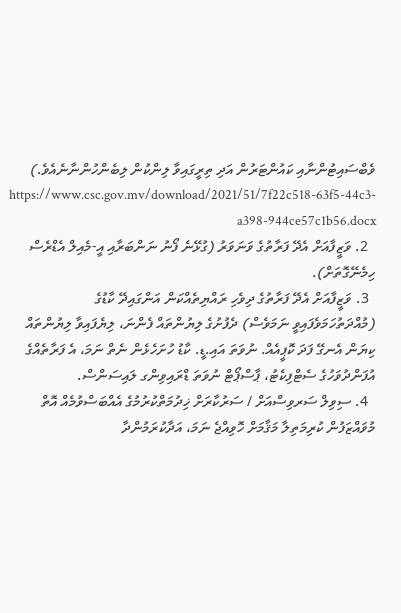ވެބްސައިޓުންނާއި ކައުންޓަރުން އަދި ތިރީގައިވާ ލިންކުން ލިބެންހުންނާނެއެވެ.)   https://www.csc.gov.mv/download/2021/51/7f22c518-63f5-44c3-a398-944ce57c1b56.docx
  2. ވަޒީފާއަށް އެދޭ ފަރާތުގެ ވަނަވަރު (ގުޅޭނެ ފޯނު ނަންބަރާއި އީ-މެއިލް އެޑްރެސް ހިމެނޭގޮތަށް).
  3. ވަޒީފާއަށް އެދޭ ފަރާތުގެ ދިވެހި ރައްޔިތެއްކަން އަންގައިދޭ ކާޑުގެ (މުއްދަތުހަމަވެފައިވީ ނަމަވެސް) ދެފުށުގެ ލިޔުންތައް ފެންނަ، ލިޔެފައިވާ ލިޔުންތައް ކިޔަން އެނގޭ ފަދަ ކޮޕީއެއް. ނުވަތަ އައި.ޑީ. ކާޑު ހުށަހެޅެން ނެތް ނަމަ، އެ ފަރާތެއްގެ އުފަންދުވަހުގެ ސެޓްފިކެޓު، ޕާސްޕޯޓް ނުވަތަ ޑްރައިވިންގ ލައިސަންސް.
  4. ސިވިލް ސަރވިސްއަށް / ސަރުކާރަށް ޚިދުމަތްކުރުމުގެ އެއްބަސްވުމެއް އޮތް މުވައްޒަފުން ކުރިމަތިލާ މަޤާމަށް ހޮވިއްޖެ ނަމަ، އަދާކުރަމުންދާ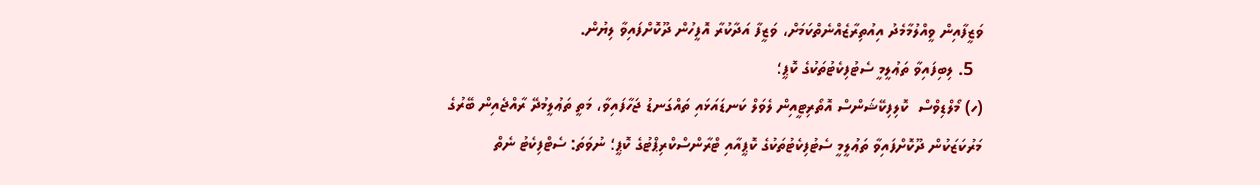ވަޒީފާއިން ވީއްލުމާމެދު އިއުތިރާޒެއްނެތްކަމަށް، ވަޒީފާ އަދާކުރާ އޮފީހުން ދޫކޮށްފައިވާ ލިޔުން.
  5. ލިބިފައިވާ ތަޢުލީމީ ސެޓުފިކެޓުތަކުގެ ކޮޕީ؛
(ހ) މޯލްޑިވްސް  ކޮލިފިކޭޝަންސް އޮތޯރިޓީއިން ލެވަލް ކަނޑައަޅައި ތައްގަނޑު ޖަހާފައިވާ، މަތީ ތަޢުލީމުދޭ ރާއްޖެއިން ބޭރުގެ މަރުކަޒަކުން ދޫކޮށްފައިވާ ތަޢުލީމީ ސެޓުފިކެޓުތަކުގެ ކޮޕީއާއި ޓްރާންސްކްރިޕްޓުގެ ކޮޕީ؛ ނުވަތަ: ސެޓްފިކެޓު ނެތް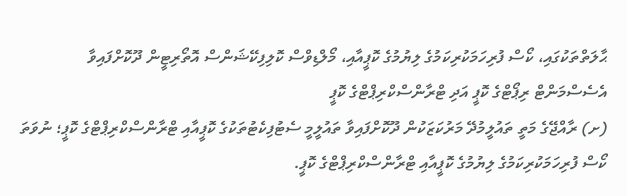ޙާލަތްތަކުގައި، ކޯސް ފުރިހަމަކުރިކަމުގެ ލިޔުމުގެ ކޮޕީއާއި، މޯލްޑިވްސް ކޮލިފިކޭޝަންސް އޮތޯރިޓީން ދޫކޮށްފައިވާ އެސެސްމަންޓް ރިޕޯޓްގެ ކޮޕީ އަދި ޓްރާންސްކްރިޕްޓްގެ ކޮޕީ
(ށ) ރާއްޖޭގެ މަތީ ތައުލީމުދޭ މަރުކަޒަކުން ދޫކޮށްފައިވާ ތައުލީމީ ސެޓުފިކެޓުތަކުގެ ކޮޕީއާއި ޓްރާންސްކްރިޕްޓްގެ ކޮޕީ؛ ނުވަތަ ކޯސް ފުރިހަމަކުރިކަމުގެ ލިޔުމުގެ ކޮޕީއާއި ޓްރާންސްކްރިޕްޓްގެ ކޮޕީ.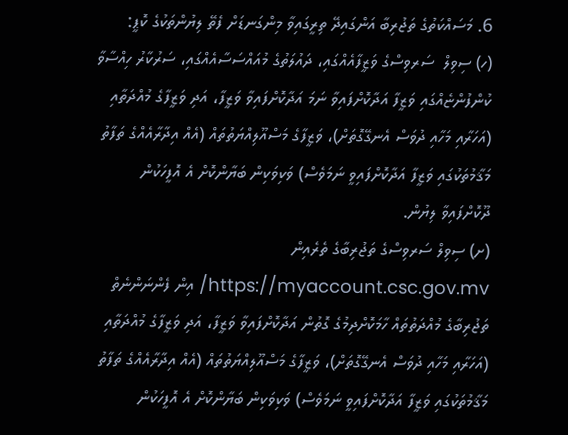6. މަސައްކަތުގެ ތަޖުރިބާ އަންގައިދޭ ތިރީގައިވާ މިންގަނޑަށް ފެތޭ ލިޔުންތަކުގެ ކޮޕީ:
(ހ) ސިވިލް  ސަރވިސްގެ ވަޒީފާއެއްގައި، ދައުލަތުގެ މުއައްސަސާއެއްގައި، ސަރުކާރު ހިއްސާވާ ކުންފުންޏެއްގައި ވަޒީފާ އަދާކޮށްފައިވާ ނަމަ އަދާކޮށްފައިވާ ވަޒީފާ، އަދި ވަޒީފާގެ މުއްދަތާއި (އަހަރާއި މަހާއި ދުވަސް އެނގޭގޮތަށް)، ވަޒީފާގެ މަސްއޫލިއްޔަތުތައް (އެއް އިދާރާއެއްގެ ތަފާތު މަޤާމުތަކުގައި ވަޒީފާ އަދާކޮށްފައިވީ ނަމަވެސް) ވަކިވަކިން ބަޔާންކޮށް އެ އޮފީހަކުން ދޫކޮށްފައިވާ ލިޔުން.
(ށ) ސިވިލް ސަރވިސްގެ ތަޖުރިބާގެ ތެރެއިން https://myaccount.csc.gov.mv/ އިން ފެންނަންނެތް ތަޖުރިބާގެ މުއްދަތުތައް ހާމަކޮށްދިމުގެ ގޮތުން އަދާކޮށްފައިވާ ވަޒީފާ، އަދި ވަޒީފާގެ މުއްދަތާއި (އަހަރާއި މަހާއި ދުވަސް އެނގޭގޮތަށް)، ވަޒީފާގެ މަސްއޫލިއްޔަތުތައް (އެއް އިދާރާއެއްގެ ތަފާތު މަޤާމުތަކުގައި ވަޒީފާ އަދާކޮށްފައިވީ ނަމަވެސް) ވަކިވަކިން ބަޔާންކޮށް އެ އޮފީހަކުން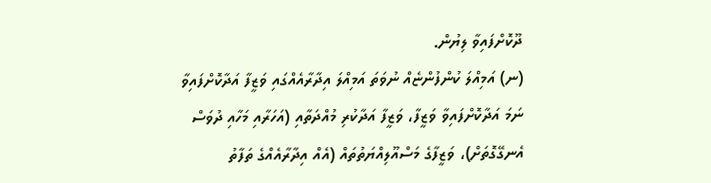ދޫކޮށްފައިވާ ލިޔުން.
(ނ) އަމިއްލަ ކުންފުންޏެއް ނުވަތަ އަމިއްލަ އިދާރާއެއްގައި ވަޒީފާ އަދާކޮށްފައިވާ ނަމަ އަދާކޮށްފައިވާ ވަޒީފާ، ވަޒީފާ އަދާކުރި މުއްދަތާއި (އަހަރާއި މަހާއި ދުވަސް އެނގޭގޮތަށް)، ވަޒީފާގެ މަސްއޫލިއްޔަތުތައް (އެއް އިދާރާއެއްގެ ތަފާތު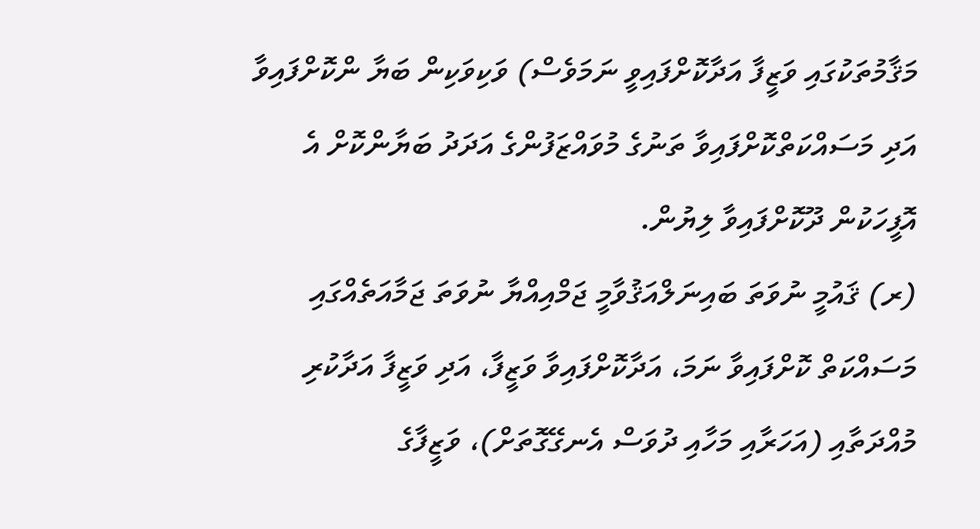މަޤާމުތަކުގައި ވަޒީފާ އަދާކޮށްފައިވީ ނަމަވެސް) ވަކިވަކިން ބަޔާ ންކޮށްފައިވާ އަދި މަސައްކަތްކޮށްފައިވާ ތަނުގެ މުވައްޒަފުންގެ އަދަދު ބަޔާންކޮށް އެ އޮފީހަކުން ދޫކޮށްފައިވާ ލިޔުން.
(ރ) ޤައުމީ ނުވަތަ ބައިނަލްއަޤުވާމީ ޖަމްއިއްޔާ ނުވަތަ ޖަމާއަތެއްގައި މަސައްކަތް ކޮށްފައިވާ ނަމަ، އަދާކޮށްފައިވާ ވަޒީފާ، އަދި ވަޒީފާ އަދާކުރި މުއްދަތާއި (އަހަރާއި މަހާއި ދުވަސް އެނގޭގޮތަށް)، ވަޒީފާގެ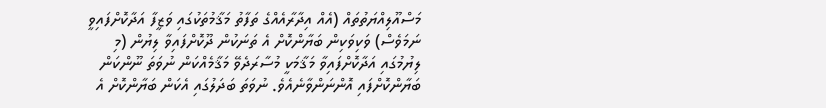މަސްއޫލިއްޔަތުތައް (އެއް އިދާރާއެއްގެ ތަފާތު މަޤާމުތަކުގައި ވަޒީފާ އަދާކޮށްފައިވީ ނަމަވެސް) ވަކިވަކިން ބަޔާންކޮށް އެ ތަނަކުން ދޫކޮށްފައިވާ ލިޔުން (މި ލިޔުމުގައި އަދާކޮށްފައިވާ މަޤާމަކީ މުސާރަދެވޭ މަޤާމެއްކަން ނުވަތަ ނޫންކަން ބަޔާންކޮށްފައި އޮންނަންވާނެއެވެ. ނުވަތަ ބަދަލުގައި އެކަން ބަޔާންކޮށް އެ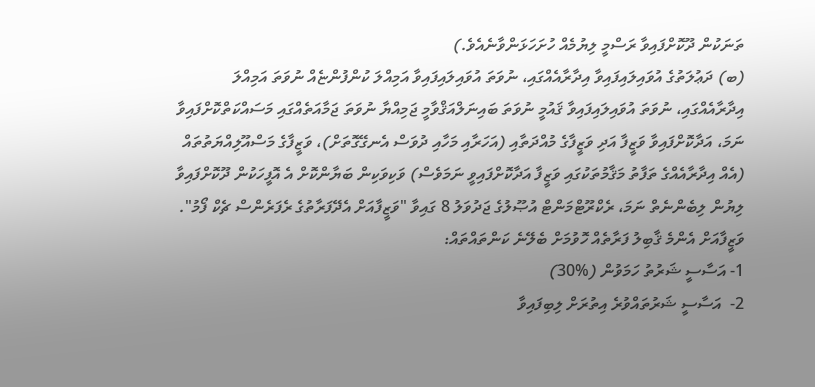ތަނަކުން ދޫކޮށްފައިވާ ރަސްމީ ލިޔުމެއް ހުށަހަޅަންވާނެއެވެ.)
(ބ) ދަޢުލަތުގެ އުވައިލައިފައިވާ އިދާރާއެއްގައި، ނުވަތަ އުވައިލައިފައިވާ އަމިއްލަ ކުންފުންޏެއް ނުވަތަ އަމިއްލަ އިދާރާއެއްގައި، ނުވަތަ އުވައިލައިފައިވާ ޤައުމީ ނުވަތަ ބައިނަލްއަޤްވާމީ ޖަމިއްޔާ ނުވަތަ ޖަމާއަތެއްގައި މަސައްކަތްކޮށްފައިވާ ނަމަ، އަދާކޮށްފައިވާ ވަޒީފާ އަދި ވަޒީފާގެ މުއްދަތާއި (އަހަރާއި މަހާއި ދުވަސް އެނގޭގޮތަށް)، ވަޒީފާގެ މަސްއޫލިއްޔަތުތައް (އެއް އިދާރާއެއްގެ ތަފާތު މަޤާމުތަކުގައި ވަޒީފާ އަދާކޮށްފައިވީ ނަމަވެސް) ވަކިވަކިން ބަޔާންކޮށް އެ އޮފީހަކުން ދޫކޮށްފައިވާ ލިޔުން ލިބެންނެތް ނަމަ، ރެކްރޫޓްމަންޓް އުޞޫލުގެ ޖަދުވަލު 8 ގައިވާ "ވަޒީފާއަށް އެދޭފަރާތުގެ ރެފަރެންސް ޗެކް ފޯމު".
ވަޒީފާއަށް އެންމެ ޤާބިލު ފަރާތެއް ހޮވުމަށް ބެލޭނެ ކަންތައްތައް:
1- އަސާސީ ޝަރުތު ހަމަވުން (%30)
2-  އަސާސީ ޝަރުތައްވުރެ އިތުރަށް ލިބިފައިވާ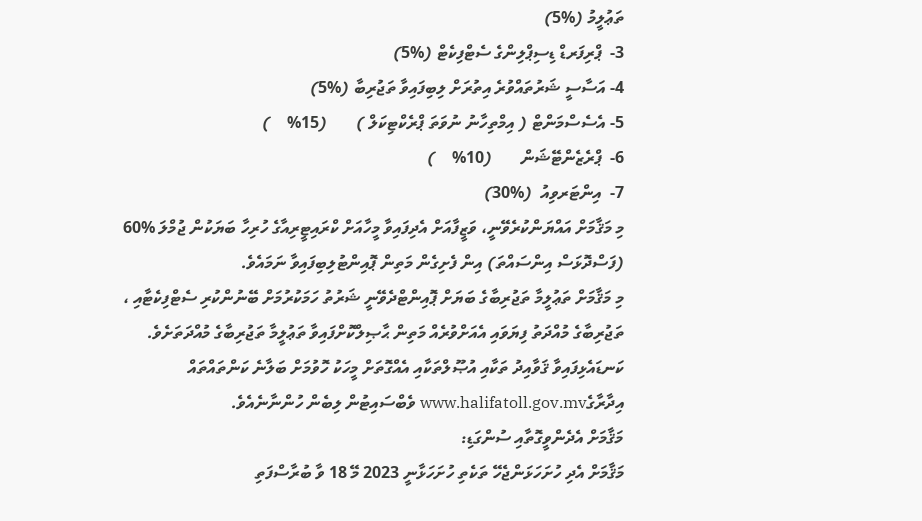ތަޢުލީމު (%5)
3-  ޕްރިފަރޑް ޑިސިޕްލިންގެ ސެޓްފިކެޓް (%5)
4- އަސާސީ ޝަރުތައްވުރެ އިތުރަށް ލިބިފައިވާ ތަޖުރިބާ (%5)
5- އެސެސްމަންޓް ( އިމްތިހާނު ނުވަތަ ޕްރެކްޓިކަލް )       (15%    )
6-  ޕްރެޒެންޓޭޝަން       (10%    )
7-  އިންޓަރވިއު  (%30)
މި މަޤާމަށް އައްޔަންކުރެވޭނީ، ވަޒީފާއަށް އެދިފައިވާ މީހާއަށް ކްރައިޓީރިއާގެ ހުރިހާ ބަޔަކުން ޖުމްލަ %60 (ފަސްދޮޅަސް އިންސައްތަ) އިން ފެށިގެން މަތިން ޕޮއިންޓުލިބިފައިވާ ނަމައެވެ.
މި މަޤާމަށް ތަޢުލީމާ ތަޖުރިބާގެ ބަޔަށް ޕޮއިންޓްދެވޭނީ ޝަރުތު ހަމަކުރުމަށް ބޭނުންކުރި ސެޓްފިކެޓާއި ، ތަޖުރިބާގެ މުއްދަތު ފިޔަވައި އެއަށްވުރެއް މަތިން ޙާޞިލްކޮށްފައިވާ ތަޢުލީމާ ތަޖުރިބާގެ މުއްދަތަށެވެ.
ކަނޑައެޅިފައިވާ ޤަވާއިދު ތަކާއި އުޞޫލްތަކާއި އެއްގޮތަށް މީހަކު ހޮވުމަށް ބަލާނެ ކަންތައްތައް އިދާރާގެwww.halifatoll.gov.mv ވެބްސައިޓުން ލިބެން ހުންނާނެއެވެ.
މަޤާމަށް އެދެންވީގޮތާއި ސުންގަޑި:
މަޤާމަށް އެދި ހުށަހަޅަންޖެހޭ ތަކެތި ހުށަހަޅާނީ 2023 މޭ 18 ވާ ބުރާސްފަތި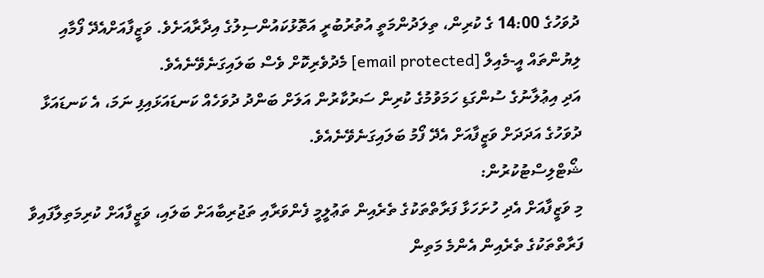ދުވަހުގެ 14:00 ގެ ކުރިން، ތިލަދުންމަތީ އުތުރުބުރީ އަތޮޅުކައުންސިލުގެ އިދާރާއަށެވެ. ވަޒީފާއަށްއެދޭ ފޯމާއި ލިޔުންތައް އީ-މެއިލް [email protected] މެދުވެރިކޮށް ވެސް ބަލައިގަނެވޭނެއެވެ.
އަދި އިޢުލާނުގެ ސުންގަޑި ހަމަވުމުގެ ކުރިން ސަރުކާރުން އަލަށް ބަންދު ދުވަހެއް ކަނޑައަޅައިފި ނަމަ، އެ ކަނޑައަޅާ ދުވަހުގެ އަދަދަށް ވަޒީފާއަށް އެދޭ ފޯމު ބަލައިގަނެވޭނެއެވެ.
ޝޯޓްލިސްޓުކުރުން:
މި ވަޒީފާއަށް އެދި ހުށަހަޅާ ފަރާތްތަކުގެ ތެރެއިން ތަޢުލީމީ ފެންވަރާއި ތަޖުރިބާއަށް ބަލައި، ވަޒީފާއަށް ކުރިމަތިލާފައިވާ ފަރާތްތަކުގެ ތެރެއިން އެންމެ މަތިން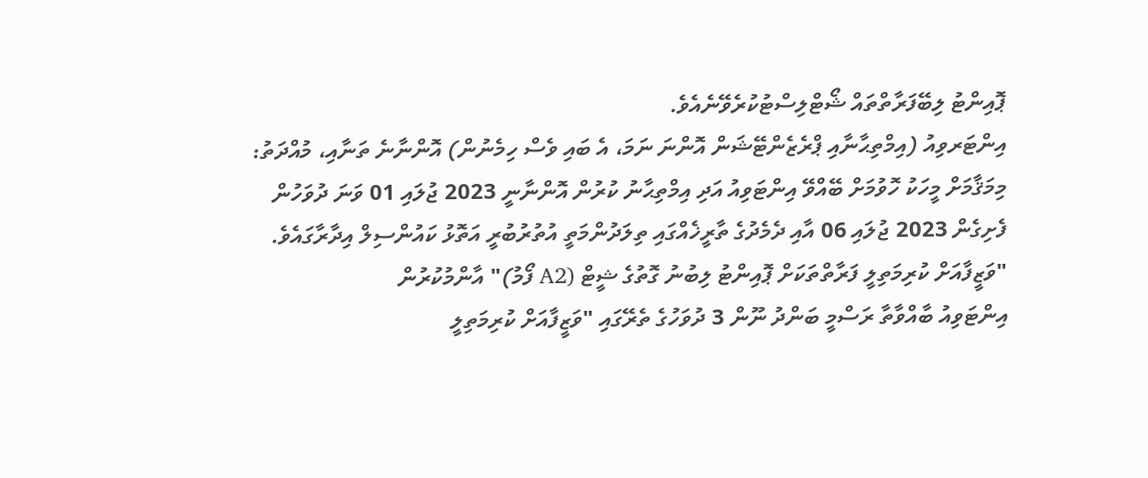ޕޮއިންޓު ލިބޭފަރާތްތައް ޝޯޓްލިސްޓުކުރެވޭނެއެވެ.
އިންޓަރވިއު (އިމްތިޙާނާއި ޕްރެޒެންޓޭޝަން އޮންނަ ނަމަ، އެ ބައި ވެސް ހިމެނުން) އޮންނާނެ ތަނާއި، މުއްދަތު:
މިމަޤާމަށް މީހަކު ހޮވުމަށް ބޭއްވޭ އިންޓަވިއު އަދި އިމްތިޙާނު ކުރުން އޮންނާނީ 2023 ޖުލައި 01 ވަނަ ދުވަހުން ފެށިގެން 2023 ޖުލައި 06 އާއި ދެމެދުގެ ތާރީޚެއްގައި ތިލަދުންމަތީ އުތުރުބުރީ އަތޮޅު ކައުންސިލް އިދާރާގައެވެ.
"ވަޒީފާއަށް ކުރިމަތިލީ ފަރާތްތަކަށް ޕޮއިންޓު ލިބުނު ގޮތުގެ ޝީޓް (A2 ފޯމު)" އާންމުކުރުން
އިންޓަވިއު ބާއްވާތާ ރަސްމީ ބަންދު ނޫން 3 ދުވަހުގެ ތެރޭގައި "ވަޒީފާއަށް ކުރިމަތިލީ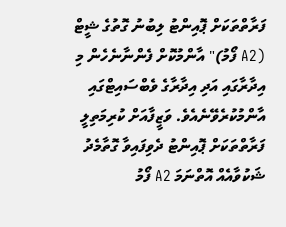ފަރާތްތަކަށް ޕޮއިންޓު ލިބުނު ގޮތުގެ ޝީޓް (A2 ފޯމު)" އާންމުކޮށް ފެންނާނެހެން މި އިދާރާގައި އަދި އިދާރާގެ ވެބްސައިޓްގައި އާންމުކުރެވޭނެއެވެ. ވަޒީފާއަށް ކުރިމަތިލީ ފަރާތްތަކަށް ޕޮއިންޓު ދެވިފައިވާ ގޮތާމެދު ޝަކުވާއެއް އޮތްނަމަ A2 ފޯމު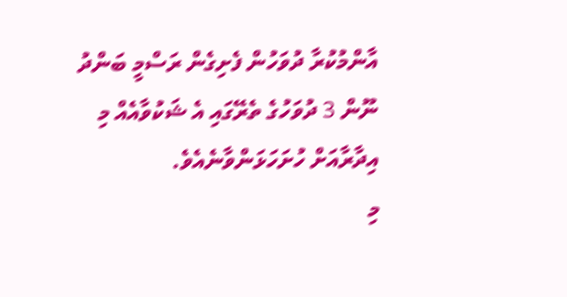އާންމުކުރާ ދުވަހުން ފެށިގެން ރަސްމީ ބަންދު ނޫން 3 ދުވަހުގެ ތެރޭގައި އެ ޝަކުވާއެއް މި އިދާރާއަށް ހުށަހަޅަންވާނެއެވެ.
މި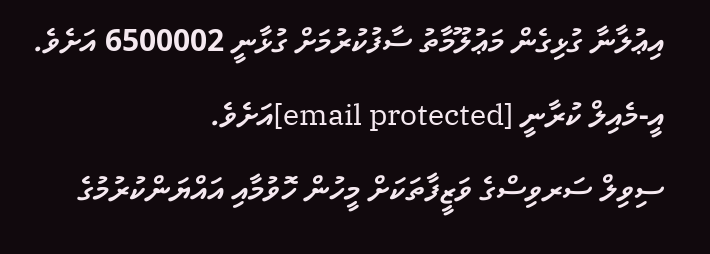އިޢުލާނާ ގުޅިގެން މަޢުލޫމާތު ސާފުކުރުމަށް ގުޅާނީ 6500002 އަށެވެ. އީ-މެއިލް ކުރާނީ [email protected]އަށެވެ.
ސިވިލް ސަރވިސްގެ ވަޒީފާތަކަށް މީހުން ހޮވުމާއި އައްޔަންކުރުމުގެ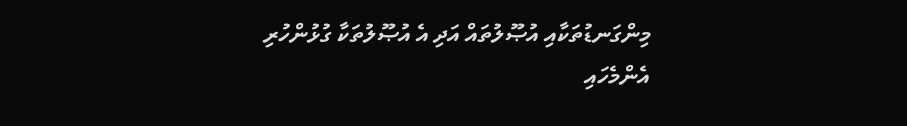މިންގަނޑުތަކާއި އުޞޫލުތައް އަދި އެ އުޞޫލުތަކާ ގުޅުންހުރި އެންމެހައި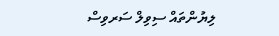ލިޔުންތައް ސިވިލް ސަރވިސް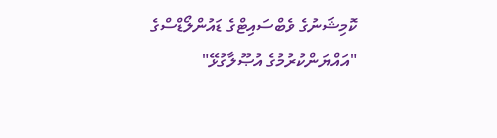ކޮމިޝަނުގެ ވެބްސައިޓްގެ ޑައުންލޯޑްސްގެ "އައްޔަންކުރުމުގެ އުޞޫލާގުޅޭ"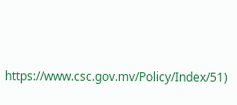https://www.csc.gov.mv/Policy/Index/51)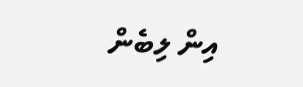އިން ލިބެން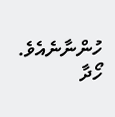ހުންނާނެއެވެ.
ހޯދާ